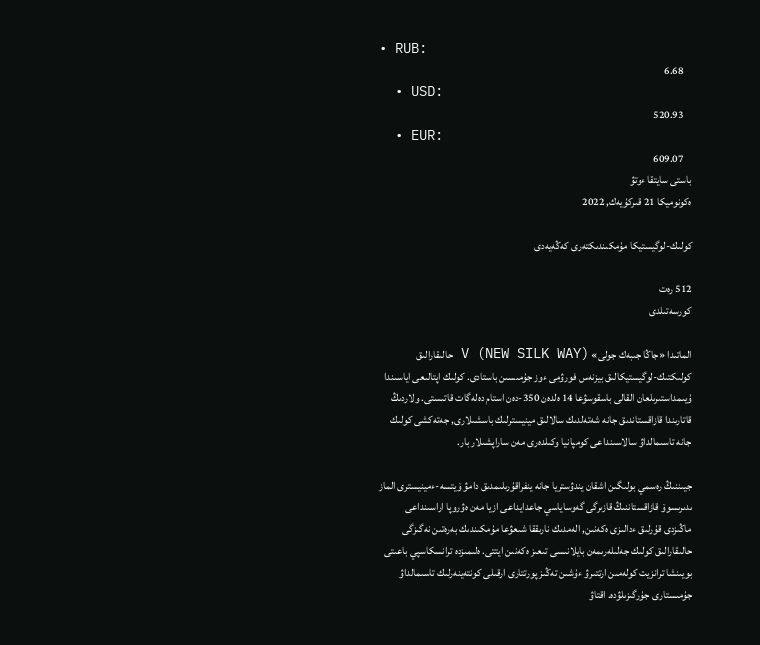• RUB:
    6.68
  • USD:
    520.93
  • EUR:
    609.07
باستى سايتقا ءوتۋ
ەكونوميكا 21 قىركۇيەك, 2022

كولىك-لوگيستيكا مۇمكىندىكتەرى كەڭەيەدى

512 رەت
كورسەتىلدى

الماتىدا «جاڭا جىبەك جولى» V (NEW SILK WAY) حالىقارالىق كولىكتىك-لوگيستيكالىق بيزنەس فورۋمى ءوز جۇمىسىن باستادى. كولىك اپتالىعى اياسىندا ۇيىمداستىرىلعان القالى باسقوسۋعا 14 ەلدەن 350-دەن استام دەلەگات قاتىستى. ولاردىڭ قاتارىندا قازاقستاندىق جانە شەتەلدىك سالالىق مينيسترلىك باسشىلارى, جەتەكشى كولىك جانە تاسىمالداۋ سالاسىنداعى كومپانيا وكىلدەرى مەن ساراپشىلار بار.

جيىننىڭ رەسمي بولىگىن اشقان يندۋستريا جانە ينفراقۇرىلىمدىق دامۋ ۆيتسە-ءمينيسترى الماز ىدىرىسوۆ قازاقستاننىڭ قازىرگى گەوساياسي جاعدايداعى ازيا مەن ەۋروپا اراسىنداعى ماڭىزدى قۇرلىق ءدالىزى ەكەنىن, الەمدىك نارىققا شىعۋعا مۇمكىندىك بەرەتىن نەگىزگى حالىقارالىق كولىك جەلىلەرىمەن بايلانىسى تىعىز ەكەنىن ايتتى. ەلىمىزدە ترانسكاسپي باعىتى بويىنشا ترانزيت كولەمىن ارتتىرۋ ءۇشىن تەڭىز پورتتارى ارقىلى كونتەينەرلىك تاسىمالداۋ جۇمىستارى جۇرگىزىلۋدە. اقتاۋ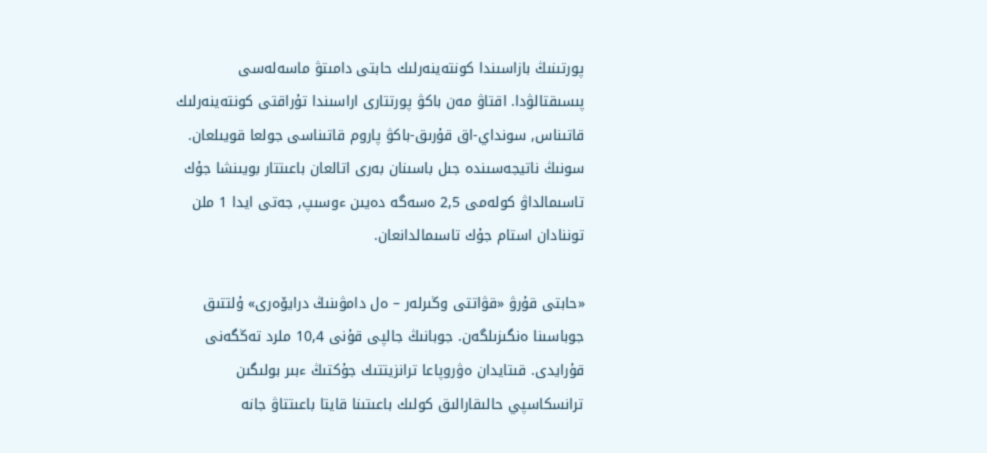پورتىنىڭ بازاسىندا كونتەينەرلىك حابتى دامىتۋ ماسەلەسى پىسىقتالۋدا. اقتاۋ مەن باكۋ پورتتارى اراسىندا تۇراقتى كونتەينەرلىك قاتىناس, سونداي-اق قۇرىق-باكۋ پاروم قاتىناسى جولعا قويىلعان. سونىڭ ناتيجەسىندە جىل باسىنان بەرى اتالعان باعىتتار بويىنشا جۇك تاسىمالداۋ كولەمى 2,5 ەسەگە دەيىن ءوسىپ, جەتى ايدا 1 ملن توننادان استام جۇك تاسىمالدانعان.

«حابتى قۇرۋ «قۋاتتى وڭىرلەر – ەل دامۋىنىڭ درايۆەرى» ۇلتتىق جوباسىنا ەنگىزىلگەن. جوبانىڭ جالپى قۇنى 10,4 ملرد تەڭگەنى قۇرايدى. قىتايدان ەۋروپاعا ترانزيتتىك جۇكتىڭ ءبىر بولىگىن ترانسكاسپي حالىقارالىق كولىك باعىتىنا قايتا باعىتتاۋ جانە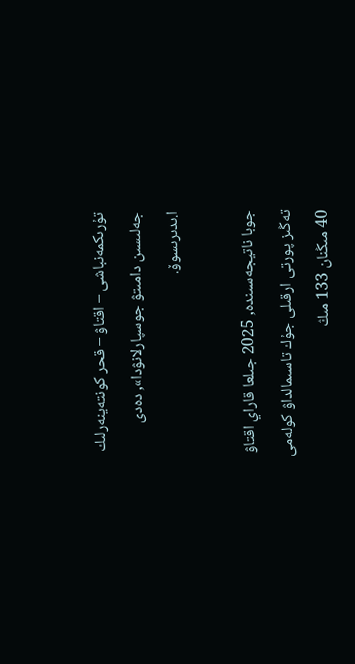تۇرىكمەنباشى – اقتاۋ – قحر كونتەينەرلىك جەلىسىن دامىتۋ جوسپارلانۋدا», دەدى ا.ىدىرىسوۆ.

جوبا ناتيجەسىندە, 2025 جىلعا قاراي اقتاۋ تەڭىز پورتى ارقىلى جۇك تاسىمالداۋ كولەمى 40 مىڭنان 133 مىڭ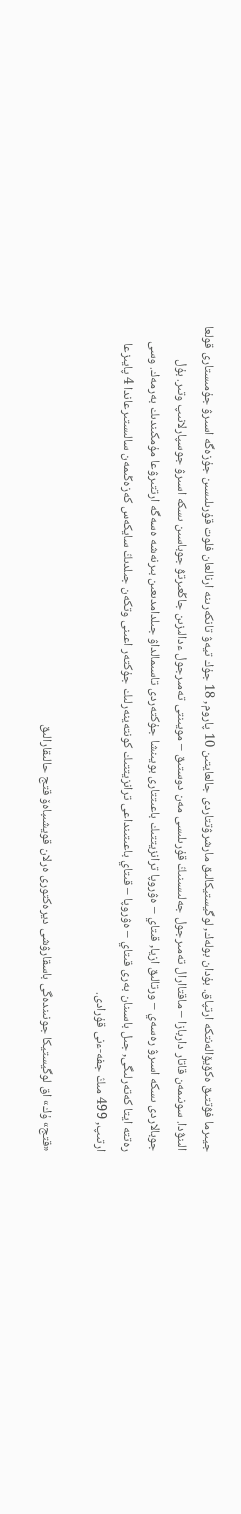جيىرما فۋتتىق ەكۆيۆالەنتكە ارتپاق. بۇدان بولەك, لوگيستيكالىق مارشرۋتتاردى جالعايتىن 10 پاروم, 18 جۇك تيەۋ تانكەرىنە ارنالعان فلوت قۇرىلىسىن جۇزەگە اسىرۋ جۇمىستارى قولعا الىنۋدا. سونىمەن قاتار داربازا – ماقتاارال تەمىرجول جەلىسىنىڭ قۇرىلىسى مەن دوستىق – مويىنتى تەمىرجول ءدالىزىن جاڭعىرتۋ جوباسىن ىسكە اسىرۋ جوسپارلانىپ وتىر. بۇل جوبالاردى ىسكە اسىرۋ رەسەي – ورتالىق ازيا, قىتاي – ەۋروپا ترانزيتتىك باعىتتارى بويىنشا جۇكتەردى تاسىمالداۋ جىلدامدىعىن بىرنەشە ەسەگە ارتتىرۋعا مۇمكىندىك بەرمەك. وسى رەتتە ايتا كەتەرلىگى, جىل باسىنان بەرى قىتاي – ەۋروپا – قىتاي باعىتىنداعى ترانزيتتىك كونتەينەرلىك جۇكتەر اعىنى وتكەن جىلدىڭ سايكەس كەزەڭىمەن سالىستىرعاندا 4 پايىزعا ارتىپ, 499 مىڭ جفە-ءنى قۇرادى.

«قتج» ۇك» اق لوگيستيكا جونىندەگى باسقارۋشى ديرەكتورى ەرلان قويشىباەۆ قتج حالىقارالىق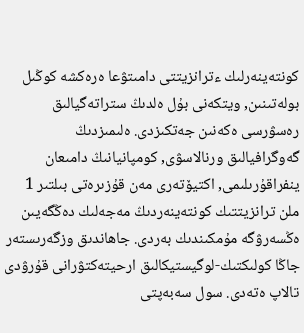كونتەينەرلىك ءترانزيتتى دامىتۋعا ەرەكشە كوڭىل بولەتىنىن, ويتكەنى بۇل ەلدىڭ ستراتەگيالىق رەسۋرسى ەكەنىن جەتكىزدى. ەلىمىزدىڭ گەوگرافيالىق ورنالاسۋى, كومپانيانىڭ دامىعان ينفراقۇرىلىمى, اكتيۆتەرى مەن قۇزىرەتى بىلتىر 1 ملن ترانزيتتىك كونتەينەردىڭ مەجەلىك دەڭگەيىن ەڭسەرۋگە مۇمكىندىك بەردى. جاھاندىق وزگەرىستەر جاڭا كولىكتىك-لوگيستيكالىق ارحيتەكتۋرانى قۇرۋدى تالاپ ەتەدى. سول سەبەپتى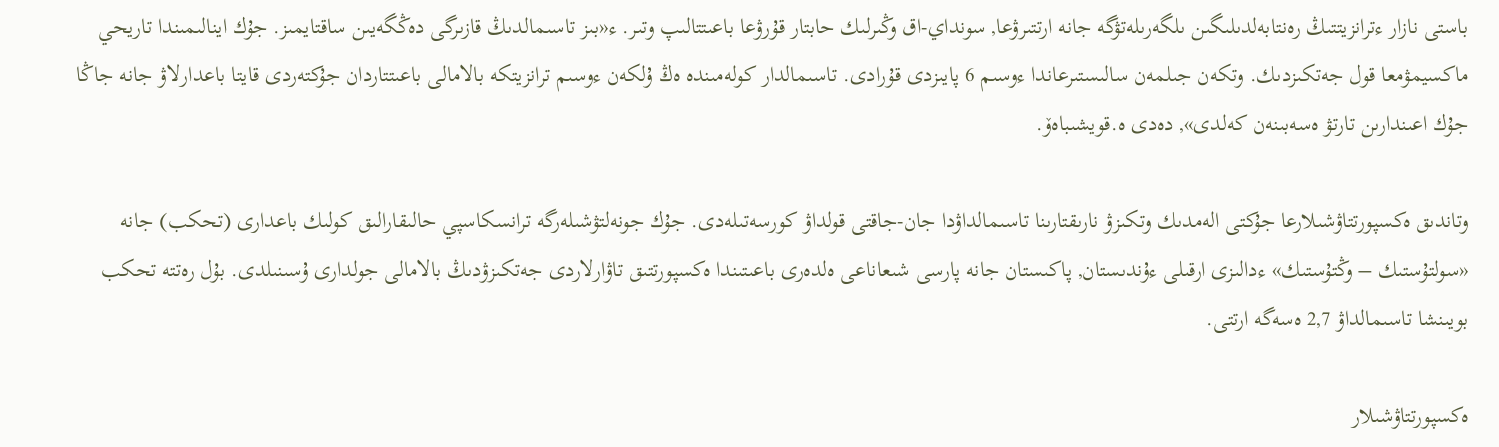باستى نازار ءترانزيتتىڭ رەنتابەلدىلىگىن ىلگەرىلەتۋگە جانە ارتتىرۋعا, سونداي-اق وڭىرلىك حابتار قۇرۋعا باعىتتالىپ وتىر. ء«بىز تاسىمالدىڭ قازىرگى دەڭگەيىن ساقتايمىز. جۇك اينالىمىندا تاريحي ماكسيمۋمعا قول جەتكىزدىك. وتكەن جىلمەن سالىستىرعاندا ءوسىم 6 پايىزدى قۇرادى. تاسىمالدار كولەمىندە ەڭ ۇلكەن ءوسىم ترانزيتكە بالامالى باعىتتاردان جۇكتەردى قايتا باعدارلاۋ جانە جاڭا جۇك اعىندارىن تارتۋ ەسەبىنەن كەلدى», دەدى ە.قويشىباەۆ.

وتاندىق ەكسپورتتاۋشىلارعا جۇكتى الەمدىك وتكىزۋ نارىقتارىنا تاسىمالداۋدا جان-جاقتى قولداۋ كورسەتىلەدى. جۇك جونەلتۋشىلەرگە ترانسكاسپي حالىقارالىق كولىك باعدارى (تحكب) جانە «سولتۇستىك – وڭتۇستىك» ءدالىزى ارقىلى ءۇندىستان, پاكىستان جانە پارسى شىعاناعى ەلدەرى باعىتىندا ەكسپورتتىق تاۋارلاردى جەتكىزۋدىڭ بالامالى جولدارى ۇسىنىلدى. بۇل رەتتە تحكب بويىنشا تاسىمالداۋ 2,7 ەسەگە ارتتى.

ەكسپورتتاۋشىلار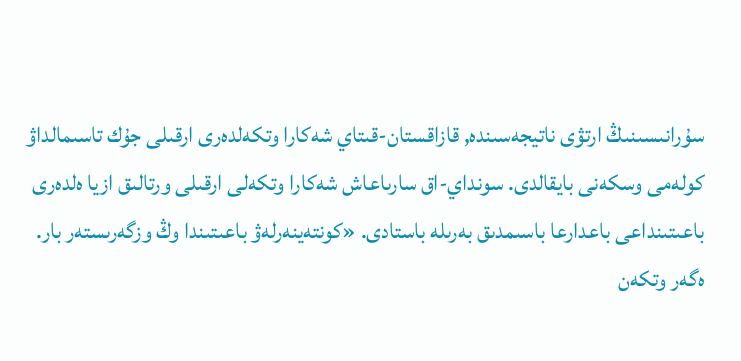سۇرانىسىنىڭ ارتۋى ناتيجەسىندە, قازاقستان-قىتاي شەكارا وتكەلدەرى ارقىلى جۇك تاسىمالداۋ كولەمى وسكەنى بايقالدى. سونداي-اق سارىاعاش شەكارا وتكەلى ارقىلى ورتالىق ازيا ەلدەرى باعىتىنداعى باعدارعا باسىمدىق بەرىلە باستادى. «كونتەينەرلەۋ باعىتىندا وڭ وزگەرىستەر بار. ەگەر وتكەن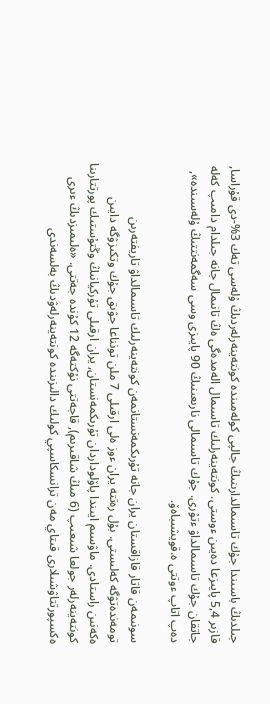جىلدىڭ باسىندا جۇك تاسىمالدارىنىڭ جالپى كولەمىندە كونتەينەرلەردىڭ ۇلەسى تەك 3%-دى قۇراسا, قازىر 5,4 پايىزعا دەيىن ءوستى. كونتەينەرلىك تاسىمال الەمدەگى ەڭ تانىمال جانە جىلدام دامىپ كەلە جاتقان جۇك تاسىمالداۋ ءتۇرى. جۇك تاسىمالى نارىعىنىڭ 90 پايىزى وسى سەگمەنتتىڭ ۇلەسىندە», دەپ اتاپ ءوتتى ە.قويشىباەۆ.

سونىمەن قاتار قازاقستان يران جانە تۇرىكمەنستانمەن كونتەينەرلىك تاسىمالداۋ تاريفتەرىن تومەندەتۋگە كەلىستى. بۇل رەتتە يران ءوز ەلى ارقىلى 7 ملن تونناعا جۋىق جۇك وتكىزۋگە دايىن ەكەنىن راستادى. ماۋسىم ايىندا پاۆلوداردان تۇرىكمەنستان, يران ارقىلى تۇركيانىڭ وڭتۇستىك پورتتارىنا كونتەينەرلەر جولعا شىعىپ (6 مىڭ شاقىرىم), قاجەتتى نۇكتەگە 12 كۇندە جەتتى. «ەلىمىزدىڭ ءىرى ەكسپورتتاۋشىلارى قىتاي مەن ترانسكاسپي كولىك دالىزىندە كونتەينەرلەۋدىڭ بەلسەندى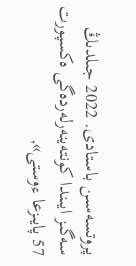پروتسەسىن باستادى. 2022 جىلدىڭ سەگىز ايىندا كونتەينەرلەردەگى ەكسپورت 57 پايىزعا ءوستى»,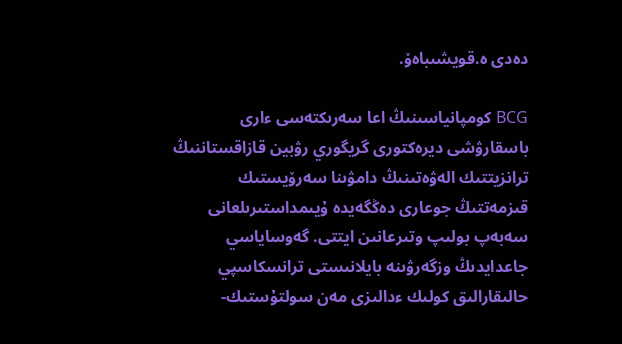دەدى ە.قويشىباەۆ.

BCG كومپانياسىنىڭ اعا سەرىكتەسى ءارى باسقارۋشى ديرەكتورى گريگوري رۋبين قازاقستاننىڭ ترانزيتتىك الەۋەتىنىڭ دامۋىنا سەرۆيستىك قىزمەتتىڭ جوعارى دەڭگەيدە ۇيىمداستىرىلعانى سەبەپ بولىپ وتىرعانىن ايتتى. گەوساياسي جاعدايدىڭ وزگەرۋىنە بايلانىستى ترانسكاسپي حالىقارالىق كولىك ءدالىزى مەن سولتۇستىك-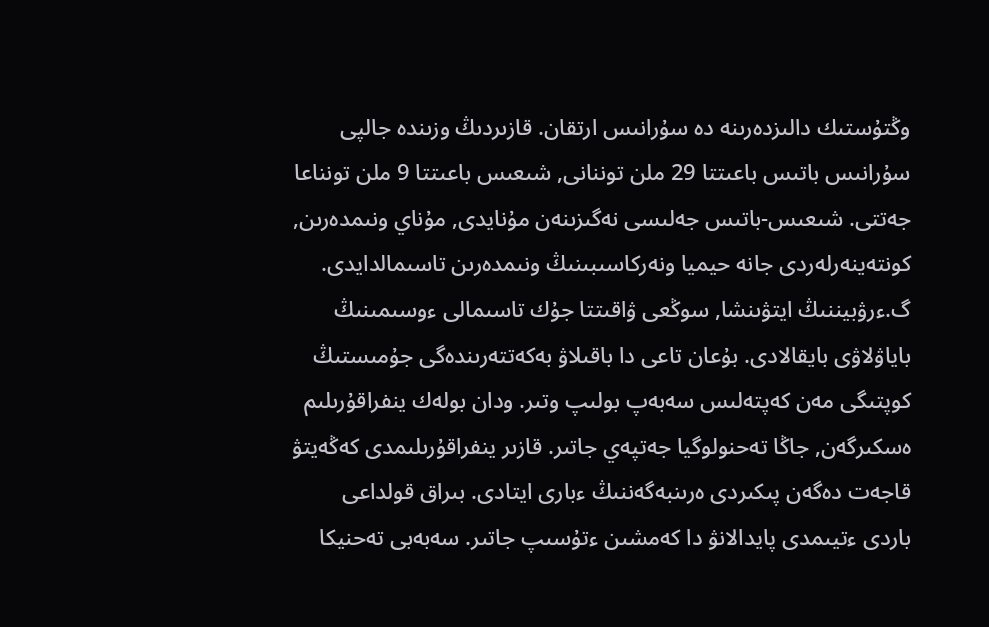وڭتۇستىك دالىزدەرىنە دە سۇرانىس ارتقان. قازىردىڭ وزىندە جالپى سۇرانىس باتىس باعىتتا 29 ملن توننانى, شىعىس باعىتتا 9 ملن تونناعا جەتتى. شىعىس-باتىس جەلىسى نەگىزىنەن مۇنايدى, مۇناي ونىمدەرىن, كونتەينەرلەردى جانە حيميا ونەركاسىبىنىڭ ونىمدەرىن تاسىمالدايدى. گ.ءرۋبيننىڭ ايتۋىنشا, سوڭعى ۋاقىتتا جۇك تاسىمالى ءوسىمىنىڭ باياۋلاۋى بايقالادى. بۇعان تاعى دا باقىلاۋ بەكەتتەرىندەگى جۇمىستىڭ كوپتىگى مەن كەپتەلىس سەبەپ بولىپ وتىر. ودان بولەك ينفراقۇرىلىم ەسكىرگەن, جاڭا تەحنولوگيا جەتپەي جاتىر. قازىر ينفراقۇرىلىمدى كەڭەيتۋ قاجەت دەگەن پىكىردى ەرىنبەگەننىڭ ءبارى ايتادى. بىراق قولداعى باردى ءتيىمدى پايدالانۋ دا كەمشىن ءتۇسىپ جاتىر. سەبەبى تەحنيكا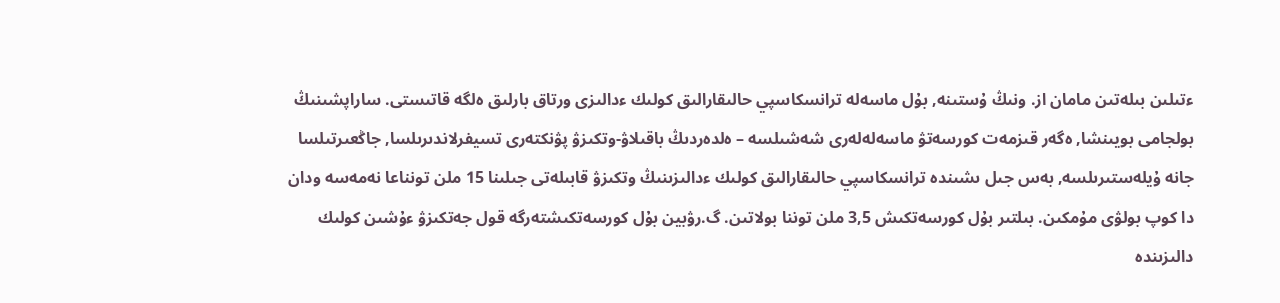ءتىلىن بىلەتىن مامان از. ونىڭ ۇستىنە, بۇل ماسەلە ترانسكاسپي حالىقارالىق كولىك ءدالىزى ورتاق بارلىق ەلگە قاتىستى. ساراپشىنىڭ بولجامى بويىنشا, ەگەر قىزمەت كورسەتۋ ماسەلەلەرى شەشىلسە – ەلدەردىڭ باقىلاۋ-وتكىزۋ پۋنكتەرى تسيفرلاندىرىلسا, جاڭعىرتىلسا جانە ۇيلەستىرىلسە, بەس جىل ىشىندە ترانسكاسپي حالىقارالىق كولىك ءدالىزىنىڭ وتكىزۋ قابىلەتى جىلىنا 15 ملن تونناعا نەمەسە ودان دا كوپ بولۋى مۇمكىن. بىلتىر بۇل كورسەتكىش 3,5 ملن توننا بولاتىن. گ.رۋبين بۇل كورسەتكىشتەرگە قول جەتكىزۋ ءۇشىن كولىك دالىزىندە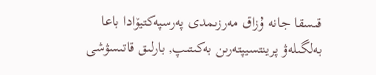قىسقا جانە ۇزاق مەرزىمدى پەرسپەكتيۆادا باعا بەلگىلەۋ پرينتسيپتەرىن بەكىتىپ, بارلىق قاتىسۋشى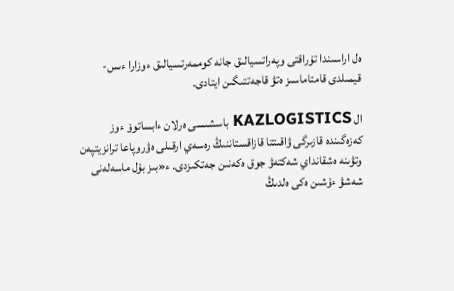ەل اراسىندا تۇراقتى وپەراتسيالىق جانە كوممەرتسيالىق ءوزارا ءىس-قيمىلدى قامتاماسىز ەتۋ قاجەتتىگىن ايتادى.

ال KAZLOGISTICS باسشىسى ەرلان ءابساتوۆ ءوز كەزەگىندە قازىرگى ۋاقىتتا قازاقستاننىڭ رەسەي ارقىلى ەۋروپاعا ترانزيتپەن وتۋىنە ەشقانداي شەكتەۋ جوق ەكەنىن جەتكىزدى. ء«بىز بۇل ماسەلەنى شەشۋ ءۇشىن ەكى ەلدىڭ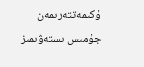ۇكىمەتتەرىمەن جۇمىس ىستەۋىمىز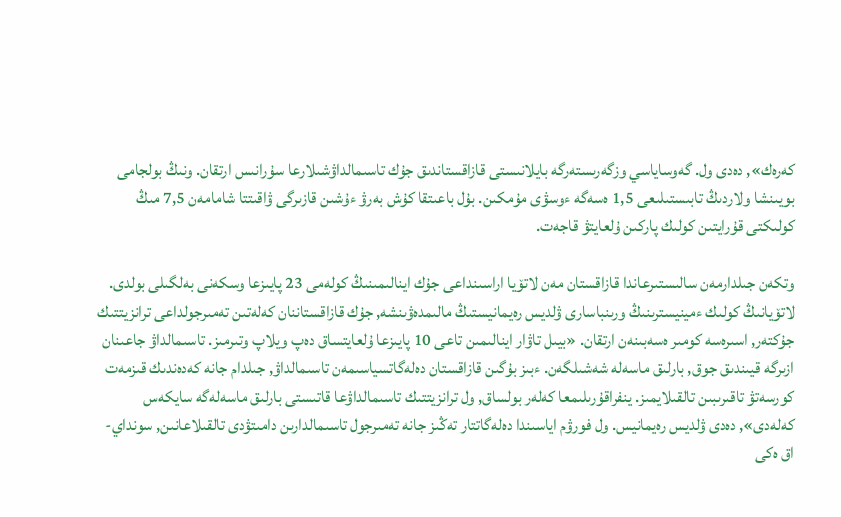كەرەك», دەدى ول. گەوساياسي وزگەرىستەرگە بايلانىستى قازاقستاندىق جۇك تاسىمالداۋشىلارعا سۇرانىس ارتقان. ونىڭ بولجامى بويىنشا ولاردىڭ تابىستىلىعى 1,5 ەسەگە ءوسۋى مۇمكىن. بۇل باعىتقا كۇش بەرۋ ءۇشىن قازىرگى ۋاقىتتا شامامەن 7,5 مىڭ كولىكتى قۇرايتىن كولىك پاركىن ۇلعايتۋ قاجەت.

وتكەن جىلدارمەن سالىستىرعاندا قازاقستان مەن لاتۆيا اراسىنداعى جۇك اينالىمىنىڭ كولەمى 23 پايىزعا وسكەنى بەلگىلى بولدى. لاتۆيانىڭ كولىك ءمينيسترىنىڭ ورىنباسارى ۋلديس رەيمانيستىڭ مالىمدەۋىنشە, جۇك قازاقستاننان كەلەتىن تەمىرجولداعى ترانزيتتىك جۇكتەر, اسىرەسە كومىر ەسەبىنەن ارتقان. «بيىل تاۋار اينالىمىن تاعى 10 پايىزعا ۇلعايتساق دەپ ويلاپ وتىرمىز. تاسىمالداۋ جاعىنان ازىرگە قيىندىق جوق, بارلىق ماسەلە شەشىلگەن. ءبىز بۇگىن قازاقستان دەلەگاتسياسىمەن تاسىمالداۋ, جىلدام جانە كەدەندىك قىزمەت كورسەتۋ تاقىرىبىن تالقىلايمىز. ينفراقۇرىلىمعا كەلەر بولساق, ول ترانزيتتىك تاسىمالداۋعا قاتىستى بارلىق ماسەلەگە سايكەس كەلەدى», دەدى ۋلديس رەيمانيس. ول فورۋم اياسىندا دەلەگاتتار تەڭىز جانە تەمىرجول تاسىمالدارىن دامىتۋدى تالقىلاعانىن, سونداي-اق ەكى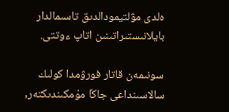ەلدى مۋلتيمودالدىق تاسىمالدار بايلانىستىراتىنىن اتاپ ءوتتى.

سونىمەن قاتار فورۋمدا كولىك سالاسىنداعى جاڭا مۇمكىندىكتەر,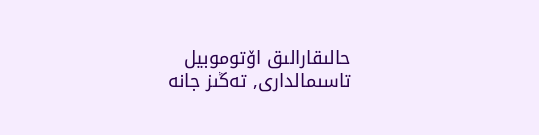حالىقارالىق اۆتوموبيل تاسىمالدارى, تەڭىز جانە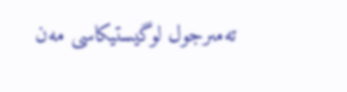تەمىرجول لوگيستيكاسى مەن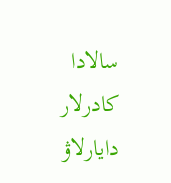سالادا كادرلار دايارلاۋ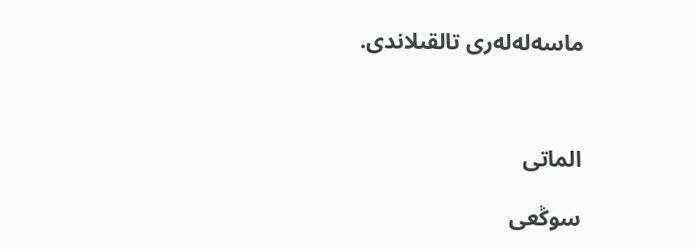ماسەلەلەرى تالقىلاندى.



الماتى

سوڭعى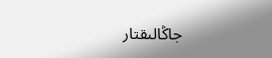جاڭالىقتار